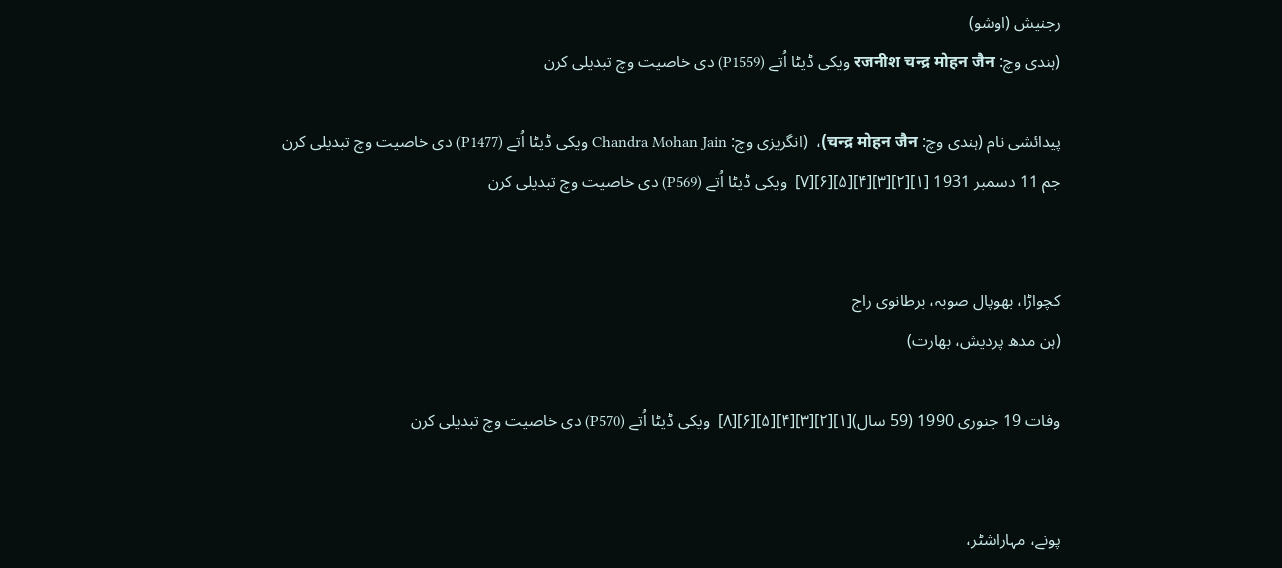رجنیش (اوشو)
(ہندی وچ: रजनीश चन्द्र मोहन जैन ویکی ڈیٹا اُتے (P1559) دی خاصیت وچ تبدیلی کرن

پیدائشی نام (ہندی وچ: चन्द्र मोहन जैन)،  (انگریزی وچ: Chandra Mohan Jain ویکی ڈیٹا اُتے (P1477) دی خاصیت وچ تبدیلی کرن
جم 11 دسمبر 1931 [۱][۲][۳][۴][۵][۶][۷]  ویکی ڈیٹا اُتے (P569) دی خاصیت وچ تبدیلی کرن


کچواڑا، بھوپال صوبہ، برطانوی راج
(ہن مدھ پردیش، بھارت)

وفات 19 جنوری 1990 (59 سال)[۱][۲][۳][۴][۵][۶][۸]  ویکی ڈیٹا اُتے (P570) دی خاصیت وچ تبدیلی کرن


پونے، مہاراشٹر،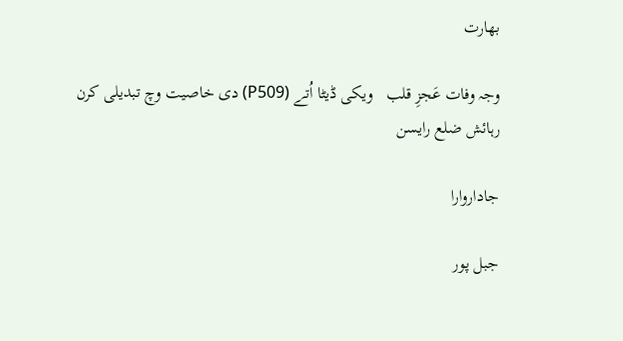بھارت

وجہ وفات عَجزِ قلب   ویکی ڈیٹا اُتے (P509) دی خاصیت وچ تبدیلی کرن
رہائش ضلع رايسن

جاداروارا

جبل پور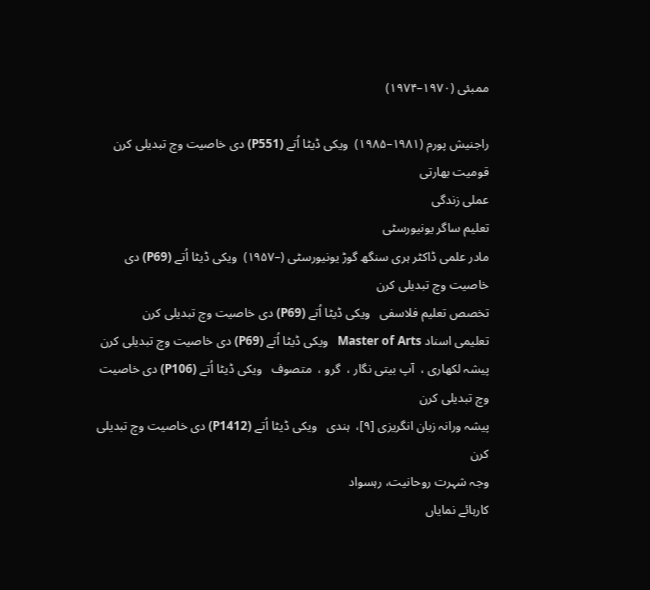ممبئی (۱۹۷۰–۱۹۷۴)

راجنیش پورم (۱۹۸۱–۱۹۸۵)  ویکی ڈیٹا اُتے (P551) دی خاصیت وچ تبدیلی کرن
قومیت بھارتی
عملی زندگی
تعليم ساگر یونیورسٹی
مادر علمی ڈاکٹر ہری سنگھ گوڑ یونیورسٹی (–۱۹۵۷)  ویکی ڈیٹا اُتے (P69) دی خاصیت وچ تبدیلی کرن
تخصص تعلیم فلاسفی   ویکی ڈیٹا اُتے (P69) دی خاصیت وچ تبدیلی کرن
تعلیمی اسناد Master of Arts   ویکی ڈیٹا اُتے (P69) دی خاصیت وچ تبدیلی کرن
پیشہ لکھاری ،  آپ بیتی نگار ،  گرو ،  متصوف   ویکی ڈیٹا اُتے (P106) دی خاصیت وچ تبدیلی کرن
پیشہ ورانہ زبان انگریزی [۹]،  ہندی   ویکی ڈیٹا اُتے (P1412) دی خاصیت وچ تبدیلی کرن
وجہ شہرت روحانیت، رہسواد
کارہائے نمایاں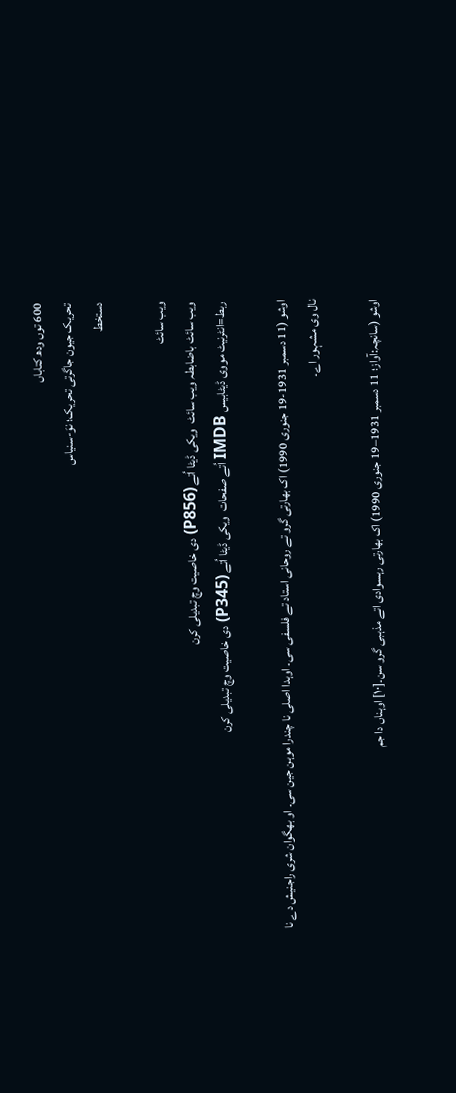600 توں ودھ کتاباں
تحریک جیون جاگرتی تحریک؛ نوَ-سنیاس
دستخط

ویب سائٹ
ویب سائٹ باضابطہ ویب سائٹ  ویکی ڈیٹا اُتے (P856) دی خاصیت وچ تبدیلی کرن
ربط=انٹرنیٹ مووی ڈیٹابیس IMDB اُتے صفحات  ویکی ڈیٹا اُتے (P345) دی خاصیت وچ تبدیلی کرن

اوشو (11 دسمبر 1931-19 جنوری 1990) اک بھارتی گرو تے روحانی استاد تے فلسفی سی۔ اوہدا اصلی نا چندرا موہن جین سی۔ او بھگوان شری راجنیش دے نا نال وی مشہور اے۔

اوشو (سانچہ:آواز؛ 11 دسمبر 1931–19 جنوری 1990) اک بھارتی رہسوادی اتے مذہبی گرو سن۔[۱۰] اوہناں دا جم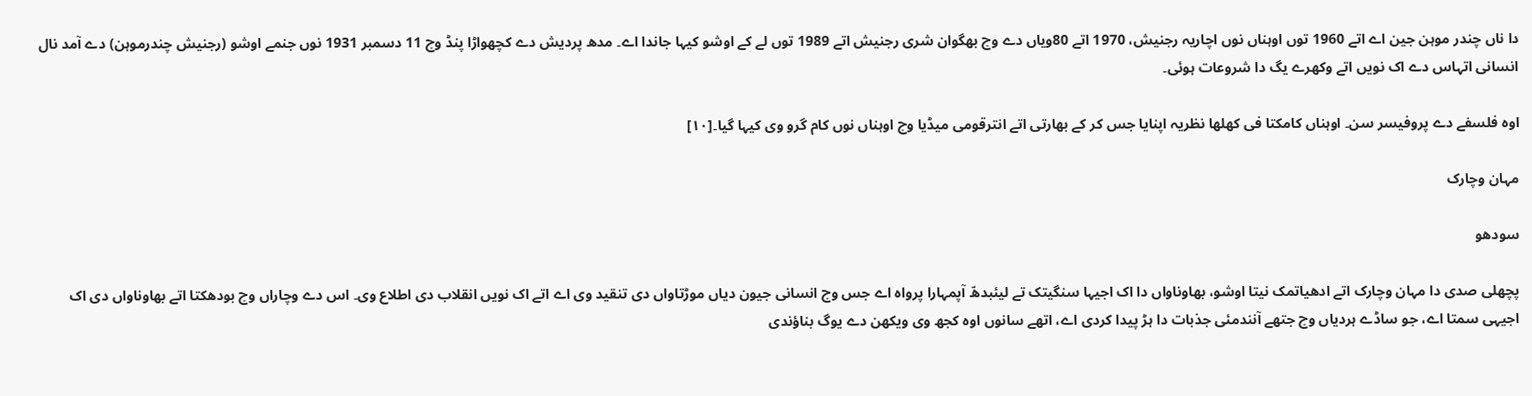دا ناں چندر موہن جین اے اتے 1960 توں اوہناں نوں اچاریہ رجنیش، 1970 اتے 80ویاں دے وچ بھگوان شری رجنیش اتے 1989 توں لے کے اوشو کیہا جاندا اے۔ مدھ پردیش دے کچھواڑا پنڈ وچ 11 دسمبر 1931 نوں جنمے اوشو (رجنیش چندرموہن) دے آمد نال انسانی اتہاس دے اک نویں اتے وکھرے یگ دا شروعات ہوئی۔

اوہ فلسفے دے پروفیسر سن۔ اوہناں کامکتا فی کھلھا نظریہ اپنایا جس کر کے بھارتی اتے انترقومی میڈیا وچ اوہناں نوں کام گرو وی کیہا گیا۔[۱۰]

مہان وچارک

سودھو

پچھلی صدی دا مہان وچارک اتے ادھیاتمک نیتا اوشو، بھاوناواں دا اک اجیہا سنگیتک تے لیئبدھّ آپمہارا پرواہ اے جس وچ انسانی جیون دیاں موڑتاواں دی تنقید وی اے اتے اک نویں انقلاب دی اطلاع وی۔ اس دے وچاراں وچ بودھکتا اتے بھاوناواں دی اک اجیہی سمتا اے، جو ساڈے ہردیاں وچ جتھے آنندمئی جذبات دا ہڑ پیدا کردی اے، اتھے سانوں اوہ کجھ وی ویکھن دے یوگ بناؤندی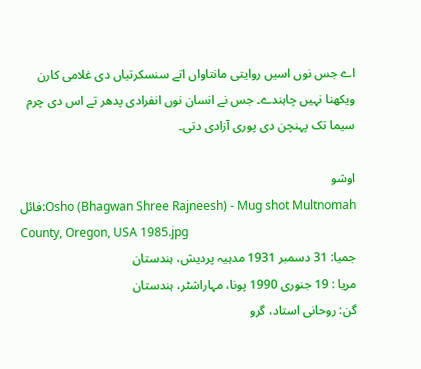اے جس نوں اسیں روایتی مانتاواں اتے سنسکرتیاں دی غلامی کارن ویکھنا نہیں چاہندے۔ جس نے انسان نوں انفرادی پدھر تے اس دی چرم سیما تک پہنچن دی پوری آزادی دتی۔

اوشو
فائل:Osho (Bhagwan Shree Rajneesh) - Mug shot Multnomah County, Oregon, USA 1985.jpg
جمیا: 31 دسمبر 1931 مدہیہ پردیش، ہندستان
مریا : 19 جنوری 1990 پونا، مہاراشٹر، ہندستان
گن: روحانی استاد، گرو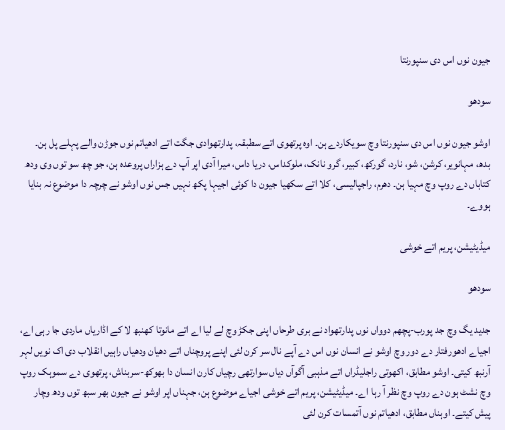جیون نوں اس دی سنپورنتا

سودھو

اوشو جیون نوں اس دی سنپورنتا وچ سویکاردے ہن۔ اوہ پرتھوی اتے سطبقہ، پدارتھوادی جگت اتے ادھیاتم نوں جوڑن والے پہلے پل ہن۔ بدھ، مہانویر، کرشن، شو، نارد، گورکھ، کبیر، گرو نانک، ملوکداس، دریا داس، میرا آدی اپر آپ دے ہزاراں پروعدہ ہن، جو چھ سو توں وی ودھ کتاباں دے روپ وچ مہیا ہن۔ دھرم، راجپالیسی، کلا اتے سکھیا جیون دا کوئی اجیہا پکھ نہیں جس نوں اوشو نے چرچہ دا موضوع نہ بنایا ہووے۔

میڈیٹیشن، پریم اتے خوشی

سودھو

جدید یگ وچ جد پورب-پچھم دوواں نوں پدارتھواد نے بری طرحاں اپنی جکڑ وچ لے لیا اے اتے مانوتا کھنبھ لا کے اڈاریاں ماردی جا رہی اے، اجیاے ادھورفتار دے دور وچ اوشو نے انسان نوں اس دے آپے نال سر کرن لئی اپنے پروچناں اتے دھیان ودھیاں راہیں انقلاب دی اک نویں لہر آرنبھ کیتی۔ اوشو مطابق، اکھوتی راجلیڈراں اتے مذہبی آگوآں دیاں سوارتھی رچیاں کارن انسان دا بھوکھ-سربناش، پرتھوی دے سموہک روپ وچ نشٹ ہون دے روپ وچ نظر آ رہا اے۔ میڈیٹیشن، پریم اتے خوشی اجیاے موضوع ہن، جہناں اپر اوشو نے جیون بھر سبھ توں ودھ وچار پیش کیتے۔ اوہناں مطابق، ادھیاتم نوں آتمسات کرن لئی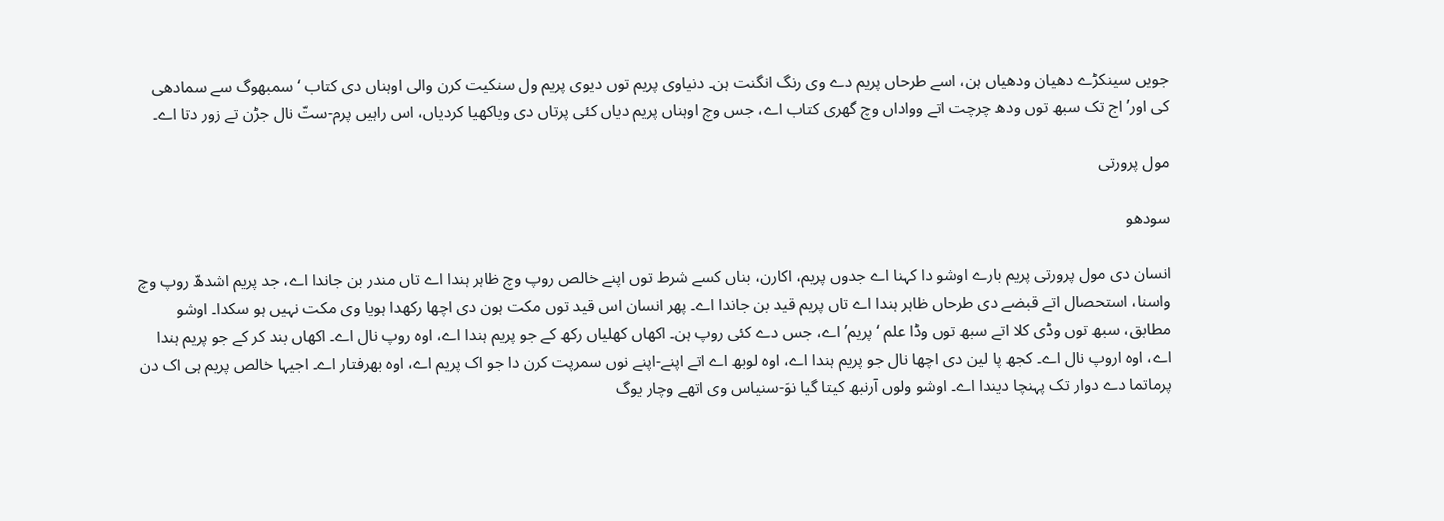جویں سینکڑے دھیان ودھیاں ہن، اسے طرحاں پریم دے وی رنگ انگنت ہن۔ دنیاوی پریم توں دیوی پریم ول سنکیت کرن والی اوہناں دی کتاب ‘سمبھوگ سے سمادھی کی اور’ اج تک سبھ توں ودھ چرچت اتے وواداں وچ گھری کتاب اے، جس وچ اوہناں پریم دیاں کئی پرتاں دی ویاکھیا کردیاں، اس راہیں پرم-ستّ نال جڑن تے زور دتا اے۔

مول پرورتی

سودھو

انسان دی مول پرورتی پریم بارے اوشو دا کہنا اے جدوں پریم، اکارن، بناں کسے شرط توں اپنے خالص روپ وچ ظاہر ہندا اے تاں مندر بن جاندا اے، جد پریم اشدھّ روپ وچ واسنا، استحصال اتے قبضے دی طرحاں ظاہر ہندا اے تاں پریم قید بن جاندا اے۔ پھر انسان اس قید توں مکت ہون دی اچھا رکھدا ہویا وی مکت نہیں ہو سکدا۔ اوشو مطابق، سبھ توں وڈی کلا اتے سبھ توں وڈا علم ‘پریم’ اے، جس دے کئی روپ ہن۔ اکھاں کھلیاں رکھ کے جو پریم ہندا اے، اوہ روپ نال اے۔ اکھاں بند کر کے جو پریم ہندا اے، اوہ اروپ نال اے۔ کجھ پا لین دی اچھا نال جو پریم ہندا اے، اوہ لوبھ اے اتے اپنے-اپنے نوں سمرپت کرن دا جو اک پریم اے، اوہ بھرفتار اے۔ اجیہا خالص پریم ہی اک دن پرماتما دے دوار تک پہنچا دیندا اے۔ اوشو ولوں آرنبھ کیتا گیا نوَ-سنیاس وی اتھے وچار یوگ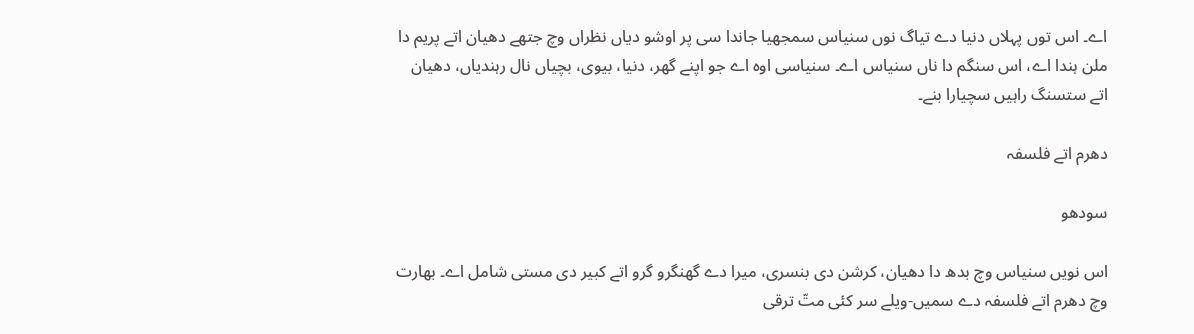اے۔ اس توں پہلاں دنیا دے تیاگ نوں سنیاس سمجھیا جاندا سی پر اوشو دیاں نظراں وچ جتھے دھیان اتے پریم دا ملن ہندا اے، اس سنگم دا ناں سنیاس اے۔ سنیاسی اوہ اے جو اپنے گھر، دنیا، بیوی، بچیاں نال رہندیاں، دھیان اتے ستسنگ راہیں سچیارا بنے۔

دھرم اتے فلسفہ

سودھو

اس نویں سنیاس وچ بدھ دا دھیان، کرشن دی بنسری، میرا دے گھنگرو گرو اتے کبیر دی مستی شامل اے۔ بھارت وچ دھرم اتے فلسفہ دے سمیں-ویلے سر کئی متّ ترقی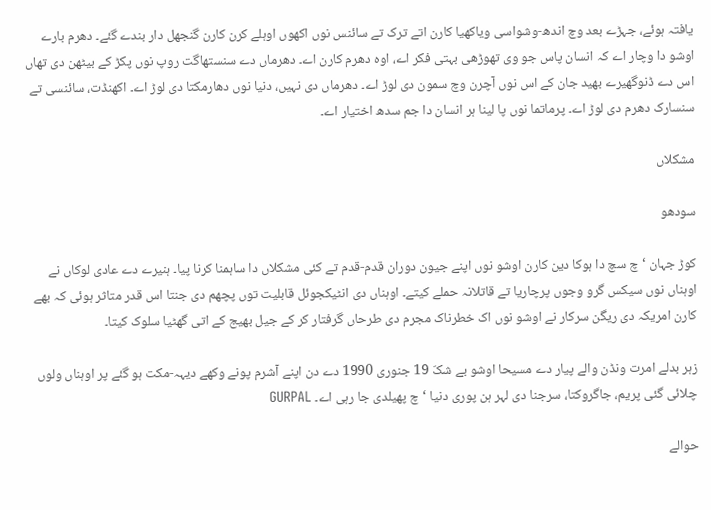یافتہ ہوئے، جہڑے بعد وچ اندھ-وشواسی ویاکھیا کارن اتے ترک تے سائنس نوں اکھوں اوہلے کرن کارن گنجھل دار بندے گئے۔ دھرم بارے اوشو دا وچار اے کہ انسان پاس جو وی تھوڑھی بہتی فکر اے، اوہ دھرم کارن اے۔ دھرماں دے سنستھاگت روپ نوں پکڑ کے بیٹھن دی تھاں اس دے ڈنوگھیرے بھید جان کے اس نوں آچرن وچ سمون دی لوڑ اے۔ دھرماں دی نہیں، دنیا نوں دھارمکتا دی لوڑ اے۔ اکھنڈت، سائنسی تے سنسارک دھرم دی لوڑ اے۔ پرماتما نوں پا لینا ہر انسان دا جم سدھ اختیار اے۔

مشکلاں

سودھو

کوڑ جہان ‘چ سچ دا ہوکا دین کارن اوشو نوں اپنے جیون دوران قدم-قدم تے کئی مشکلاں دا ساہمنا کرنا پیا۔ ہنیرے دے عادی لوکاں نے اوہناں نوں سیکس گرو وجوں پرچاریا تے قاتلانہ حملے کیتے۔ اوہناں دی انٹیکجوئل قابلیت توں پچھم دی جنتا اس قدر متاثر ہوئی کہ بھے کارن امریکہ دی ریگن سرکار نے اوشو نوں اک خطرناک مجرم دی طرحاں گرفتار کر کے جیل بھیج کے اتی گھٹیا سلوک کیتا۔

زہر بدلے امرت ونڈن والے پیار دے مسیحا اوشو بے شکّ 19 جنوری 1990 دے دن اپنے آشرم پونے وکھے دیہہ-مکت ہو گئے پر اوہناں ولوں چلائی گئی پریم، جاگروکتا، سرجنا دی لہر ہن پوری دنیا ‘چ پھیلدی جا رہی اے۔ GURPAL

حوالے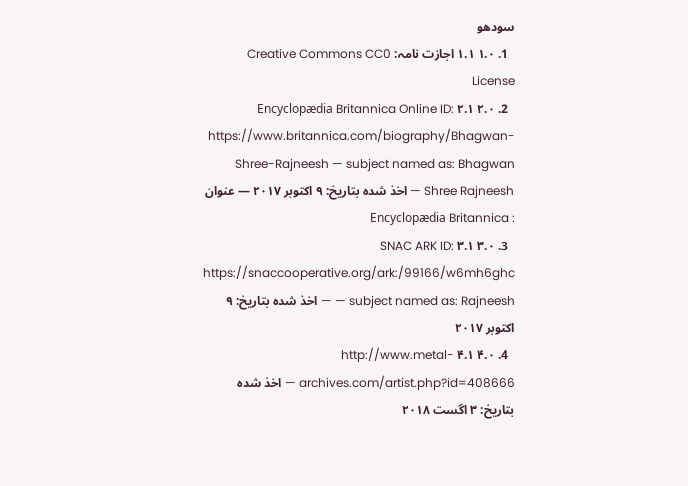سودھو
  1. ۱.۰ ۱.۱ اجازت نامہ: Creative Commons CC0 License
  2. ۲.۰ ۲.۱ Encyclopædia Britannica Online ID: https://www.britannica.com/biography/Bhagwan-Shree-Rajneesh — subject named as: Bhagwan Shree Rajneesh — اخذ شدہ بتاریخ: ۹ اکتوبر ۲۰۱۷ — عنوان : Encyclopædia Britannica
  3. ۳.۰ ۳.۱ SNAC ARK ID: https://snaccooperative.org/ark:/99166/w6mh6ghc — subject named as: Rajneesh — اخذ شدہ بتاریخ: ۹ اکتوبر ۲۰۱۷
  4. ۴.۰ ۴.۱ http://www.metal-archives.com/artist.php?id=408666 — اخذ شدہ بتاریخ: ۳ اگست ۲۰۱۸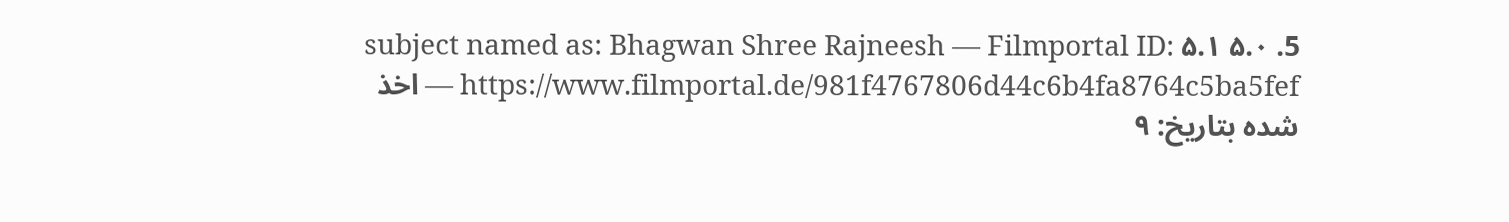5. ۵.۰ ۵.۱ subject named as: Bhagwan Shree Rajneesh — Filmportal ID: https://www.filmportal.de/981f4767806d44c6b4fa8764c5ba5fef — اخذ شدہ بتاریخ: ۹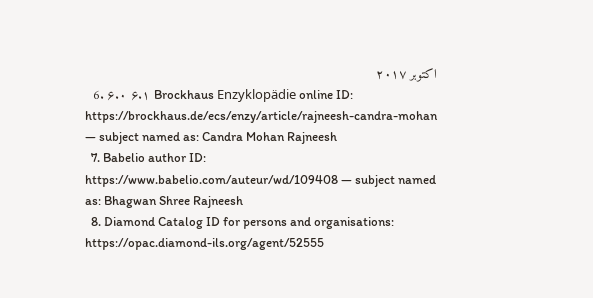اکتوبر ۲۰۱۷
  6. ۶.۰ ۶.۱ Brockhaus Enzyklopädie online ID: https://brockhaus.de/ecs/enzy/article/rajneesh-candra-mohan — subject named as: Candra Mohan Rajneesh
  7. Babelio author ID: https://www.babelio.com/auteur/wd/109408 — subject named as: Bhagwan Shree Rajneesh
  8. Diamond Catalog ID for persons and organisations: https://opac.diamond-ils.org/agent/52555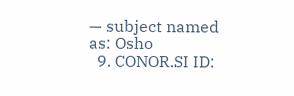— subject named as: Osho
  9. CONOR.SI ID: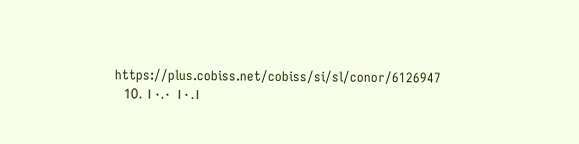https://plus.cobiss.net/cobiss/si/sl/conor/6126947
  10. ۱۰.۰ ۱۰.۱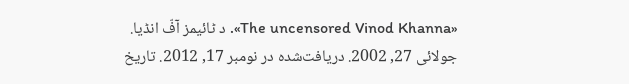«The uncensored Vinod Khanna». د ٹائیمز آفّ انڈیا. جولائی 27, 2002. دریافت‌شده در نومبر 17, 2012. تاریخ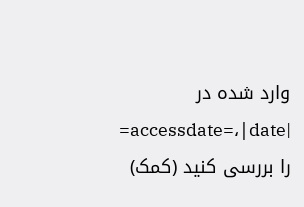وارد شده در |accessdate=،|date= را بررسی کنید (کمک)